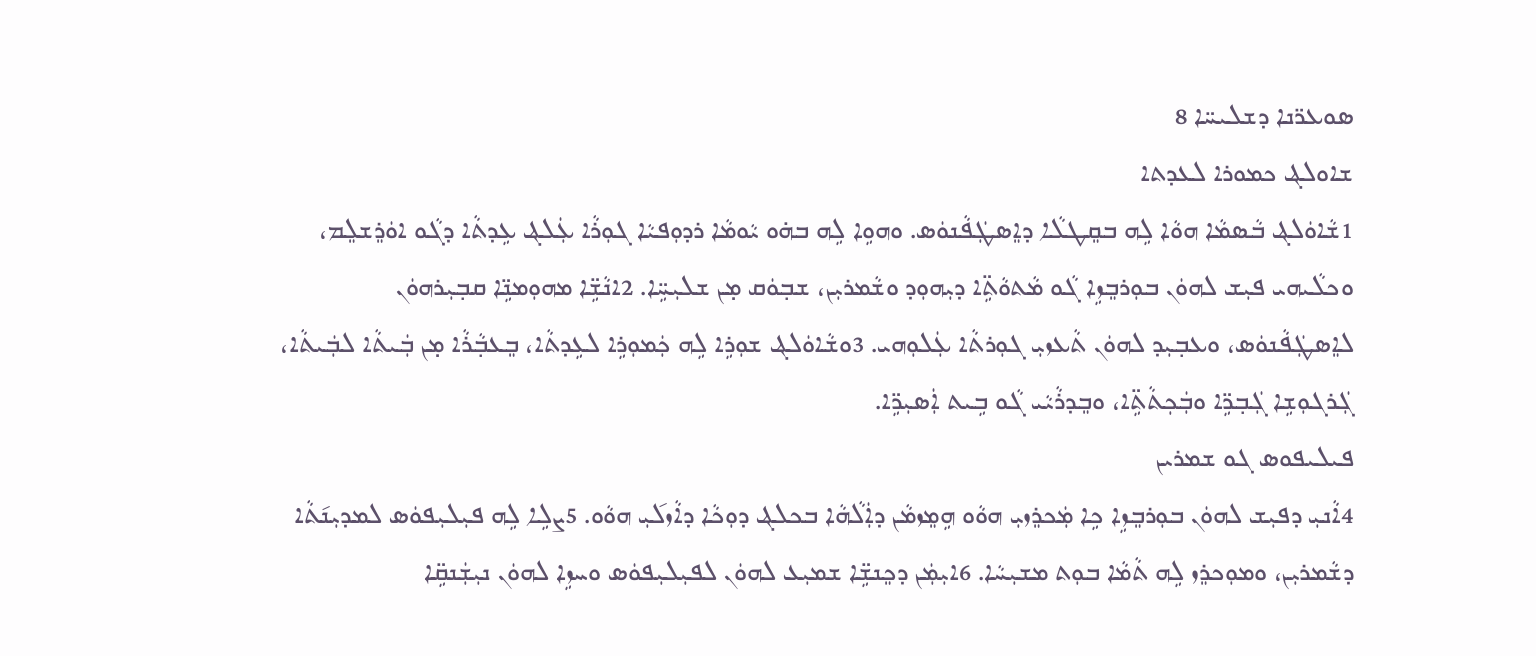ܣܘܥܪ̈ܢܐ ܕܫܠܝܚ̈ܐ 8
ܫܐܘܠܔ ܟܡܘܪܐ ܠܥܕܬ‌ܐ
1ܫܵܐܘܿܠܔ ܒܵܣܡܵܐ ܗܘܵܐ ܠܹܗ ܒܩܸܛܠܵܐ ܕܐܸܣܛܲܦܵܢܘܿܣ. ܘܗܘܹܐ ܠܹܗ ܒܗ̇ܘ ܝܵܘܡܵܐ ܪܕܘܼܦܝܵܐ ܓܘܼܪܵܐ ܥܲܠܔ ܥܹܕܬܵ‌ܐ ܕܓܵܘ ܐܘܿܪܸܫܠܸܡ، ܘܟܠܵܝܗ‌ܝ ܦܝܼܫ ܠܗܘܿܢ ܒܘܼܪܒܸܙܹܐ ܓܵܘ ܡܵܬܘܵܬܹ̈‌ܐ ܕܝܼܗܘܼܕ ܘܫܵܡܪܝܼܢ، ܫܒ݂ܘܿܩ ܡ̣ܢ ܫܠܝܼܚܹ̈ܐ. 2ܐܢܵܫܹ̈ܐ ܡܗܘܼܡܢܹ̈ܐ ܩܒ݂ܝܼܪܗܘܿܢ ܠܐܸܣܛܲܦܵܢܘܿܣ، ܘܥܒ݂ܝܼܕ ܠܗܘܿܢ ܬܵܥܙܝܼ ܓܘܼܪܬܵ‌ܐ ܥܲܠܘܼܗ‌ܝ. 3ܘܫܵܐܘܿܠܔ ܫܘܼܪܹܐ ܠܹܗ ܟܲܡܘܼܪܹܐ ܠܥܹܕܬܵ‌ܐ، ܒܸܥܒ݂ܵܪܵܐ ܡ̣ܢ ܒܲܝܬܵ‌ܐ ܠܒܲܝܬܵ‌ܐ، ܓܲܪܓܘܼܫܹܐ ܓܲܒ݂ܪܹ̈ܐ ܘܒܲܟ݂ܬܵܬܹ̈‌ܐ، ܘܒܸܕܪܵܝܵܝ ܓܵܘ ܒܹܝܬ ܐܲܣܝܼܪܹ̈ܐ.
ܦܝܠܝܦܘܣ ܓܘ ܫܡܪܝܢ
4ܐܵܢܝܼ ܕܦܝܼܫ ܠܗܘܿܢ ܒܘܼܪܒܸܙܹܐ ܟܹܐ ܡܲܟܪܸܙܝܼ ܗܘܵܘ ܗܹܡܸܙܡܵܢ ܕܐܲܠܵܗܵܐ ܒܟܠܔ ܕܘܼܟܵܐ ܕܐܵܙܠ݇ܝܼ ܗܘܵܘ. 5ܨܠܹܐ ܠܹܗ ܦܝܼܠܝܼܦܘܿܣ ܠܡܕܝܼܢ݇ܬܵ‌ܐ ܕܫܵܡܪܝܼܢ، ܘܡܘܼܟܪܸܙ ܠܹܗ ܬܵܡܵܐ ܒܘܼܬ ܡܫܝܼܚܵܐ. 6ܐܝܼܡܲܢ ܕܟܸܢܫܹ̈ܐ ܫܡܝܼܥ ܠܗܘܿܢ ܠܦܝܼܠܝܼܦܘܿܣ ܘܚܙܹܐ ܠܗܘܿܢ ܢܝܼܫܲܢܩܹ̈ܐ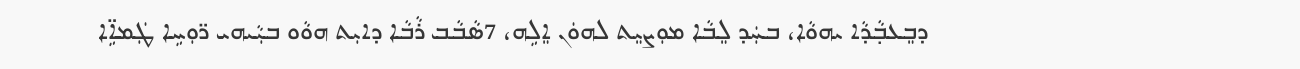ܕܒܸܥܒ݂ܵܕܵܐ ܝܗܘܵܐ، ܒܚܲܕ ܠܸܒܵܐ ܡܘܼܨܝܸܬ ܠܗܘܿܢ ܐܸܠܹܗ، 7ܣܵܒܵܒ ܪܵܒܵܐ ܕܐܝܼܬ ܗܘܵܘ ܒܝܼܵܝܗ‌ܝ ܪ̈ܘܼܚܹܐ ܛܲܡܐܹ̈ܐ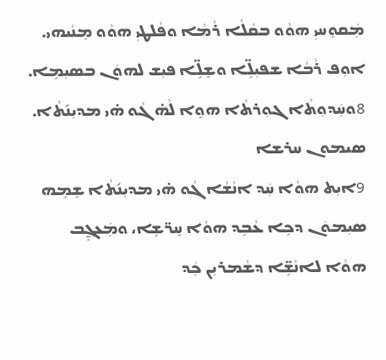ܡܲܩܘܸܚܝܼ ܗܘܵܘ ܒܩܵܠܵܐ ܪܵܡܵܐ ܘܦܵܠܛܝܼ ܗܘܵܘ ܡܸܢܵܝܗ‌ܝ. ܐܘܼܦ ܪܵܒܵܐ ܫܦܝܼܠܹ̈ܐ ܘܫܸܠܹ̈ܐ ܦܝܼܫ ܠܗܘܿܢ ܒܣܝܼܡܹܐ. 8ܘܚܲܕܘܼܬܵ‌ܐ ܓܘܼܪܬܵ‌ܐ ܗܘܹܐ ܠܵܗ̇ ܓܵܘ ܗ̇ܝ ܡܕܝܼܢ݇ܬܵ‌ܐ.
ܣܝܡܘܢ ܚܪܫܐ
9ܐܝܼܬ ܗܘܵܐ ܚܲܕ ܐܢܵܫܵܐ ܓܵܘ ܗ̇ܝ ܡܕܝܼܢ݇ܬܵ‌ܐ ܫܸܡܹܗ ܣܝܼܡܘܿܢ ܕܟܹܐ ܥܵܒܹܕ ܗܘܵܐ ܚܸܪ̈ܫܹܐ، ܘܡܲܥܓ̰ܸܒ ܗܘܵܐ ܠܐܢܵܫܹ̈ܐ ܕܫܵܡܪܝܼܢ ܟܲܕ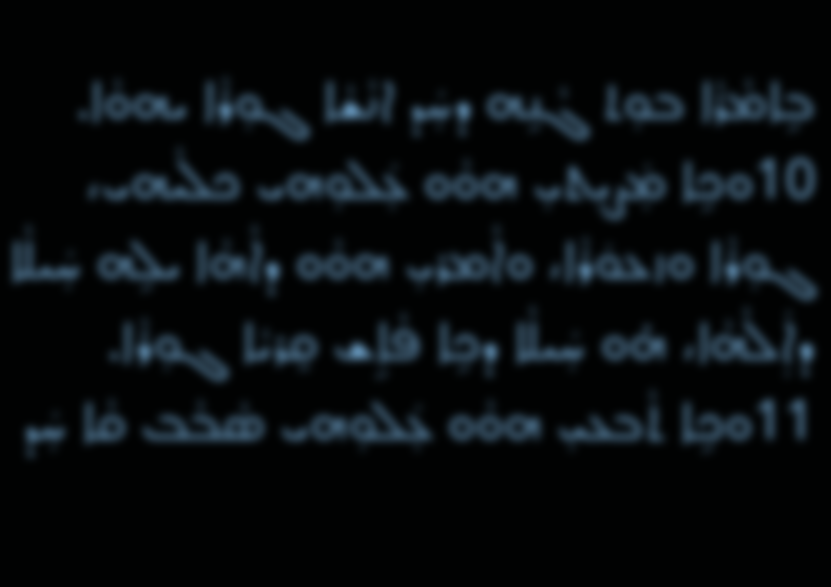ܒܹܐܡܵܪܵܐ ܒܘܼܬ ܓܵܢܹܗ ܕܚܲܕ ܐܢܵܫܵܐ ܓܘܼܪܵܐ ܝܗܘܵܐ. 10ܘܟܹܐ ܡܲܨܝܸܬ‌ܝܼ ܗܘܵܘ ܥܲܠܘܼܗ‌ܝ ܟܠܵܝܗ‌ܝ، ܓܘܼܪܵܐ ܘܙܥܘܿܪܵܐ، ܘܐܵܡܪܝܼ ܗܘܵܘ ܕܐܵܗܵܐ ܝܠܹܗ ܚܲܝܠܵܐ ܕܐܲܠܵܗܵܐ، ܗ̇ܘ ܚܲܝܠܵܐ ܕܟܹܐ ܦܵܐܹܫ ܩܸܪܝܵܐ ܓܘܼܪܵܐ. 11ܘܟܹܐ ܬܵܒܥܝܼ ܗܘܵܘ ܥܲܠܘܼܗ‌ܝ ܣܵܒܵܒ ܩܵܐ ܚܲܕ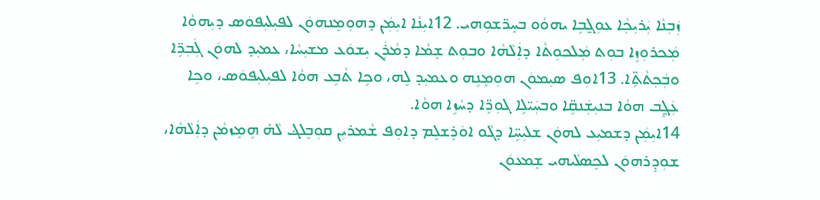ܙܲܒ݂ܢܵܐ ܝܲܪܝܼܟ݂ܵܐ ܥܘܼܓ̰ܒܹܐ ܝܗܘܵܘ ܒܚܸܪ̈ܫܘܼܗ‌ܝ. 12ܐܝܼܢܵܐ ܐܝܼܡܲܢ ܕܗܘܼܡܸܢܗܘܿܢ ܠܦܝܼܠܝܼܦܘܿܣ ܕܝܼܗܘܵܐ ܡܲܟܪܘܼܙܹܐ ܒܘܼܬ ܡܲܠܟܘܼܬܵ‌ܐ ܕܐܲܠܵܗܵܐ ܘܒܘܼܬ ܫܸܡܵܐ ܕܡܵܪܲܢ ܝܼܫܘܿܥ ܡܫܝܼܚܵܐ، ܥܡܝܼܕ ܠܗܘܿܢ ܓܲܒ݂ܪܹ̈ܐ ܘܒܲܟ݂ܬܵܬܹ̈‌ܐ. 13ܐܘܼܦ ܣܝܼܡܘܿܢ ܗܘܼܡܸܢܹܗ ܘܥܡܝܼܕ ܠܹܗ، ܘܟܹܐ ܬܵܒܹܥ ܗܘܵܐ ܠܦܝܼܠܝܼܦܘܿܣ، ܘܟܹܐ ܥܲܓ̰ܸܒ ܗܘܵܐ ܒܢܝܼܫܲܢܩܹ̈ܐ ܘܒܚܲܝ̈ܠܹܐ ܓܘܼܪܹ̈ܐ ܕܚܵܙܹܐ ܗܘܵܐ.
14ܐܝܼܡܲܢ ܕܫܡܝܼܥ ܠܗܘܿܢ ܫܠܝܼܚܹ̈ܐ ܕܓܵܘ ܐܘܿܪܸܫܠܸܡ ܕܐܘܼܦ ܫܵܡܪܝܼܢ ܩܘܼܒܸܠܔ ܠܵܗ̇ ܗܹܡܸܙܡܵܢ ܕܐܲܠܵܗܵܐ، ܫܘܼܕܸܪܗܘܿܢ ܠܟܸܣܠܵܝܗ‌ܝ ܫܸܡܥܘܿܢ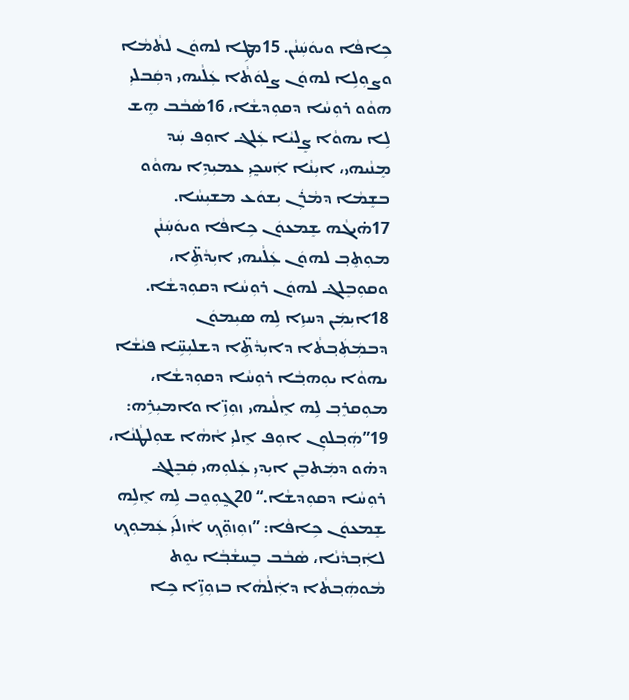ܟܹܐܦܵܐ ܘܝܘܿܚܲܢܵܢ. 15ܡܛܹܐ ܠܗܘܿܢ ܠܬܵܡܵܐ ܘܨܘܼܠܹܐ ܠܗܘܿܢ ܨܠܘܿܬܵ‌ܐ ܥܲܠܵܝܗ‌ܝ ܕܩܲܒܠܝܼ ܗܘܵܘ ܪܘܼܚܵܐ ܕܩܘܼܕܫܵܐ، 16ܣܵܒܵܒ ܗܸܫ ܠܹܐ ܝܗܘܵܐ ܨܸܠܝܵܐ ܥܲܠܔ ܐܘܼܦ ܚܲܕ ܡܸܢܵܝܗ‌ܝ، ܐܝܼܢܵܐ ܐܲܚܟ̰ܝܼ ܥܡܝܼܕܹܐ ܝܗܘܵܘ ܒܫܸܡܵܐ ܕܡܵܪܲܢ ܝܼܫܘܿܥ ܡܫܝܼܚܵܐ. 17ܗ̇ܝܓܵܗ ܫܸܡܥܘܿܢ ܟܹܐܦܵܐ ܘܝܘܿܚܲܢܵܢ ܡܘܼܬܸܒ݂ ܠܗܘܿܢ ܥܲܠܵܝܗ‌ܝ ܐܝܼܕܵܬܹ̈‌ܐ، ܘܩܘܼܒܸܠܔ ܠܗܘܿܢ ܪܘܼܚܵܐ ܕܩܘܼܕܫܵܐ.
18ܐܝܼܡܲܢ ܕܚܙܹܐ ܠܹܗ ܣܝܼܡܘܿܢ ܕܒܡܲܬܲܒ݂ܬܵ‌ܐ ܕܐܝܼܕܵܬܹ̈‌ܐ ܕܫܠܝܼܚܹ̈ܐ ܦܝܵܫܵܐ ܝܗܘܵܐ ܝܘܼܗܒ݂ܵܐ ܪܘܼܚܵܐ ܕܩܘܼܕܫܵܐ، ܡܘܼܩܪܸܒ݂ ܠܹܗ ܐܸܠܵܝܗ‌ܝ ܙܘܼܙܹ̈ܐ ܘܐܡܝܼܪܹܗ: 19”ܗܲܒ݂ܠܘܼܢ ܐܘܼܦ ܐܸܠܝܼ ܐܵܗܵܐ ܫܘܼܠܛܵܢܵܐ، ܕܗ̇ܘ ܕܡܲܬܒܸܢ ܐܝܼܕܝܼ ܥܲܠܘܼܗ‌ܝ ܩܲܒܸܠܔ ܪܘܼܚܵܐ ܕܩܘܼܕܫܵܐ.“ 20ܓ̰ܘܼܘܸܒ ܠܹܗ ܐܸܠܹܗ ܫܸܡܥܘܿܢ ܟܹܐܦܵܐ: ”ܙܘܼܙܘܼ̈ܟ݂ ܐܵܙܠ݇ܝܼ ܥܲܡܘܼܟ݂ ܠܐܲܒ݂ܕܵܢܵܐ، ܣܵܒܵܒ ܒܸܚܫܵܒ݂ܵܐ ܝܘܸܬ ܡܵܘܗܲܒ݂ܬܵ‌ܐ ܕܐܲܠܵܗܵܐ ܒܙܘܼܙܹ̈ܐ ܟܹܐ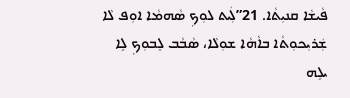ܦܵܝܫܵܐ ܩܢܝܼܬܵ‌ܐ. 21”ܠܲܝܬ ܠܘܼܟ݂ ܣܵܗܡܵܐ ܐܘܼܦ ܠܵܐ ܫܲܪܝܼܟܘܼܬܵ‌ܐ ܒܐܵܗܵܐ ܫܘܼܠܵܐ، ܣܵܒܵܒ ܠܸܒܘܼܟ݂ ܠܹܐ ܝܠܹܗ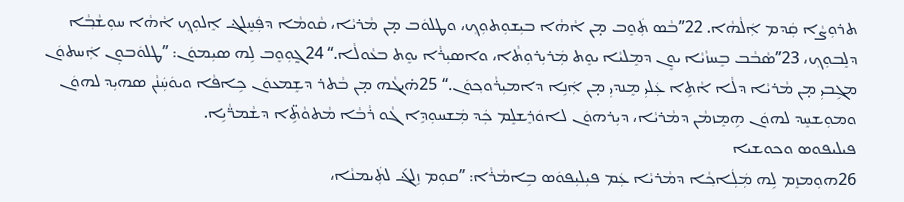ܬܪܘܼܨܵܐ ܩܲܕܡ ܐܲܠܵܗܵܐ. 22”ܒܵܣ ܬܲܘܸܒ ܡ̣ܢ ܐܵܗܵܐ ܒܝܼܫܘܼܬܘܼܟ݂، ܘܛܠܘܿܒ ܡ̣ܢ ܡܵܪܝܵܐ، ܩܵܘܡܵܐ ܕܦܲܚܸܠܔ ܐܸܠܘܼܟ݂ ܐܵܗܵܐ ܚܘܼܫܵܒ݂ܵܐ ܕܠܸܒܘܼܟ݂، 23”ܣܵܒܵܒ ܒܸܚܙܵܝܵܐ ܝܘܸܢ ܕܡܸܠܝܵܐ ܝܘܸܬ ܡܲܪܝܼܪܘܼܬܵ‌ܐ، ܘܐܣܝܼܪܵܐ ܝܘܸܬ ܒܥܵܘܠܵܐ.“ 24ܓ̰ܘܼܘܸܒ ܠܹܗ ܣܝܼܡܘܿܢ: ”ܛܠܘܿܒܘܼܢ ܐܲܚܬܘܿܢ ܡܓܹܒܝܼ ܡ̣ܢ ܡܵܪܝܵܐ ܕܠܵܐ ܐܵܬܹ‌ܐ ܥܲܠܝܼ ܡܸܢܕܝܼ ܡ̣ܢ ܐܲܢܹܐ ܕܐܡܝܼܪܵܘܟ݂ܘܿܢ.“ 25ܗ̇ܝܓܵܗ ܡ̣ܢ ܒܵܬܪ ܕܫܸܡܥܘܿܢ ܟܹܐܦܵܐ ܘܝܘܿܚܲܢܵܢ ܣܗܝܼܕ ܠܗܘܿܢ ܘܡܘܼܫܚܸܕ ܠܗܘܿܢ ܗܹܡܸܙܡܵܢ ܕܡܵܪܝܵܐ، ܕܝܼܪܗܘܿܢ ܠܐܘܿܪܸܫܠܸܡ ܟܲܕ ܡܲܫܚܘܼܕܹܐ ܓܵܘ ܪܵܒܵܐ ܡܵܬܘܵܬܹ̈‌ܐ ܕܫܵܡܪ̈ܵܝܹܐ.
ܦܝܠܝܦܘܣ ܘܟܘܫܝܐ
26ܗܘܼܡܙܸܡ ܠܹܗ ܡܲܠܲܐܟ݂ܵܐ ܕܡܵܪܝܵܐ ܥܲܡ ܦܝܼܠܝܼܦܘܿܣ ܒܹܐܡܵܪܵܐ: ”ܩܘܼܡ ܙܹܠܔ݇ ܠܬܲܝܡܢܵܐ،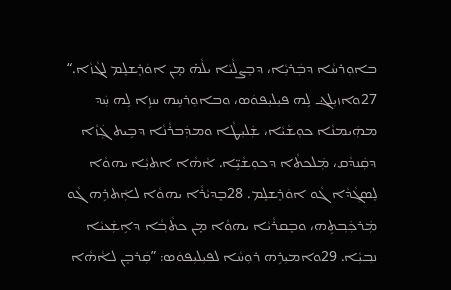ܒܐܘܼܪܚܵܐ ܕܒܲܪܝܼܵܐ، ܕܒܸܨܠܵܝܵܐ ܝܠܵܗ̇ ܡ̣ܢ ܐܘܿܪܸܫܠܸܡ ܠܓܵܙܵܐ.“ 27ܘܐܙܝܼܠܔ ܠܹܗ ܦܝܼܠܝܼܦܘܿܣ، ܘܒܐܘܼܪܚܹܗ ܚܙܹܐ ܠܹܗ ܚܲܕ ܡܗܲܝܡܢܵܐ ܟܘܼܫܵܝܵܐ، ܫܲܠܝܼܛܵܐ ܘܡܕܲܒܪܵܢܵܐ ܕܒܹܝܬ ܓܲܙܵܐ ܕܩܲܢܕܵܩ، ܡܲܠܟܬܵ‌ܐ ܕܟܘܼܫܵܝܹ̈ܐ. ܐܵܗܵܐ ܐܬܝܼܵܐ ܝܗܘܵܐ ܠܸܣܓ݂ܵܕܵܐ ܓܵܘ ܐܘܿܪܸܫܠܸܡ. 28ܒܸܕܝܵܪܵܐ ܝܗܘܵܐ ܠܐܲܬܪܹܗ ܓܵܘ ܡܲܪܟܲܒ݂ܬܹܗ، ܘܒܸܩܪܵܝܵܐ ܝܗܘܵܐ ܡ̣ܢ ܟܬܵܒ݂ܵܐ ܕܐܹܫܲܥܝܵܐ ܢܒ݂ܝܼܵܐ. 29ܘܐܡܝܼܪܹܗ ܪܘܼܚܵܐ ܠܦܝܼܠܝܼܦܘܿܣ: ”ܩܲܪܒܸܢ ܠܐܵܗܵܐ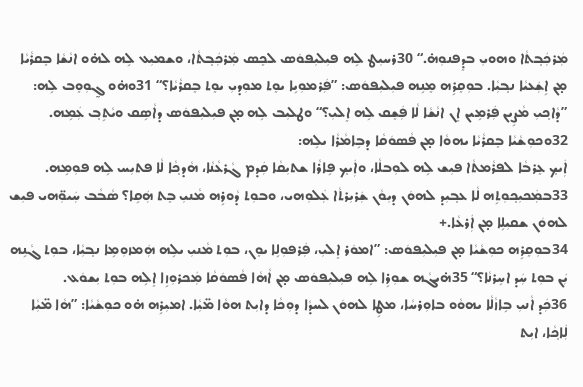ܡܲܪܟܲܒ݂ܬܵ‌ܐ ܘܗܘܝܼ ܒܕܸܦܢܘܼܗ̇.“ 30ܪܚܝܼܛ ܠܹܗ ܦܝܼܠܝܼܦܘܿܣ ܠܟܸܣ ܡܲܪܟܲܒ݂ܬܵ‌ܐ، ܘܫܡܝܼܥ ܠܹܗ ܠܗ̇ܘ ܐܢܵܫܵܐ ܒܸܩܪܵܝܵܐ ܡ̣ܢ ܐܹܫܲܥܝܵܐ ܢܒ݂ܝܼܵܐ. ܒܘܼܩܸܪܹܗ ܡܸܢܹܗ ܦܝܼܠܝܼܦܘܿܣ: ”ܦܲܪܡܘܼܝܹܐ ܝܘܸܬ ܡܘܼܕܝܼ ܝܘܸܬ ܒܸܩܪܵܝܵܐ؟“ 31ܘܗ̇ܘ ܓ̰ܘܼܘܸܒ ܠܹܗ: ”ܕܵܐܟ݂ܝܼ ܡܵܨܹܝܢ ܦܲܪܡܹܝܢ ܐܸܢ ܐܢܵܫܵܐ ܠܵܐ ܦܲܫܸܩ ܠܹܗ ܐܸܠܝܼ؟“ ܘܛܠܝܼܒ ܠܹܗ ܡ̣ܢ ܦܝܼܠܝܼܦܘܿܣ ܕܐܵܣܹܩ ܘܝܵܬܹܒ݂ ܥܲܡܹܗ. 32ܘܟܘܼܫܵܝܵܐ ܒܸܩܪܵܝܵܐ ܝܗܘܵܐ ܡ̣ܢ ܦܵܣܘܿܩܵܐ ܕܒܹܐܡܵܪܵܐ ܝܠܹܗ:
ܐܲܝܟ݂ ܥܸܪܒܵܐ ܠܦܪܵܡܬܵ‌ܐ ܦܝܼܫ ܠܹܗ ܠܘܼܒܠܵܐ، ܘܐܲܝܟ݂ ܦܹܐܪܵܐ ܫܬܝܼܩܵܐ ܩܲܕܡ ܓܵܪܥܵܢܵܐ، ܗܵܕܟ݂ܵܐ ܠܵܐ ܦܬܝܼܚ ܠܹܗ ܦܘܼܡܹܗ.
33ܒܡܲܟܝܼܟ݂ܘܼܬܹܗ ܠܵܐ ܥܒ݂ܝܼܕ ܠܗܘܿܢ ܕܝܼܘܵܢ ܫܲܪܝܼܪܬܵ‌ܐ ܥܲܠܘܼܗ‌ܝ، ܘܒܘܼܬ ܕܵܘܪܹܗ ܡܵܢܝܼ ܒܸܬ ܗܲܩܹܐ؟ ܣܵܒܵܒ ܚܲܝܘܼ̈ܗ‌ܝ ܦܝܼܫ ܠܗܘܿܢ ܫܩܝܼܠܹܐ ܡ̣ܢ ܐܲܪܥܵܐ.+
34ܒܘܼܩܸܪܹܗ ܟܘܼܫܵܝܵܐ ܡ̣ܢ ܦܝܼܠܝܼܦܘܿܣ: ”ܐܡܘܿܪ ܐܸܠܝܼ، ܦܲܪܦܘܼܠܹܐ ܝܘܸܢ، ܒܘܼܬ ܡܵܢܝܼ ܝܠܹܗ ܗܲܡܙܘܼܡܹܐ ܢܒ݂ܝܼܵܐ، ܒܘܼܬ ܓܵܢܹܗ ܝܲܢ ܒܘܼܬ ܚܲܕ ܐܚܹܪܢܵܐ؟“ 35ܗ̇ܝܓܵܗ ܫܘܼܪܹܐ ܠܹܗ ܦܝܼܠܝܼܦܘܿܣ ܡ̣ܢ ܐܵܗܵܐ ܦܵܣܘܿܩܵܐ ܡܲܟܪܘܼܙܹܐ ܐܸܠܹܗ ܒܘܼܬ ܝܼܫܘܿܥ.
36ܟܲܕ ܐܵܢܝܼ ܒܹܐܙܵܠܵܐ ܝܗܘܵܘ ܒܐܘܼܪܚܵܐ، ܡܛܹܐ ܠܗܘܿܢ ܠܚܕܵܐ ܕܘܼܟܵܐ ܕܐܝܼܬ ܗܘܵܐ ܡ̈ܝܼܵܐ. ܐܡܝܼܪܹܗ ܗ̇ܘ ܟܘܼܫܵܝܵܐ: ”ܗܵܐ ܡ̈ܝܼܵܐ ܠܲܐܟ݂ܵܐ، ܐܝܼܬ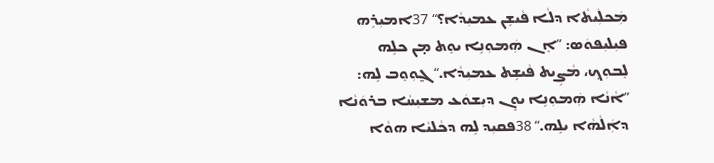ܡܲܟܠܲܝܬܵ‌ܐ ܕܠܵܐ ܦܵܝܫܹܢ ܥܡܝܼܕܵܐ؟“ 37ܐܡܝܼܪܹܗ ܦܝܼܠܝܼܦܘܿܣ: ”ܐܸܢ ܗܲܡܘܼܢܹܐ ܝܘܸܬ ܡ̣ܢ ܟܠܹܗ ܠܸܒܘܼܟ݂، ܡܵܨܹܝܬ ܦܵܝܫܹܬ ܥܡܝܼܕܵܐ.“ ܓ̰ܘܼܘܸܒ ܠܹܗ: ”ܐܵܢܵܐ ܗܲܡܘܼܢܹܐ ܝܘܸܢ ܕܝܼܫܘܿܥ ܡܫܝܼܚܵܐ ܒܪܘܿܢܵܐ ܕܐܲܠܵܗܵܐ ܝܠܹܗ.“ 38ܦܩܝܼܕ ܠܹܗ ܕܟܵܠܝܵܐ ܗܘܵܐ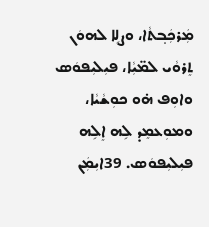ܡܲܪܟܲܒ݂ܬܵ‌ܐ، ܘܨܠܹܐ ܠܗܘܿܢ ܬܸܪܘܵܝ ܠܡ̈ܝܼܵܐ، ܦܝܼܠܝܼܦܘܿܣ ܘܐܘܼܦ ܗ̇ܘ ܟܘܼܫܵܝܵܐ، ܘܡܘܼܥܡܸܕ ܠܹܗ ܐܸܠܹܗ ܦܝܼܠܝܼܦܘܿܣ. 39ܐܝܼܡܲܢ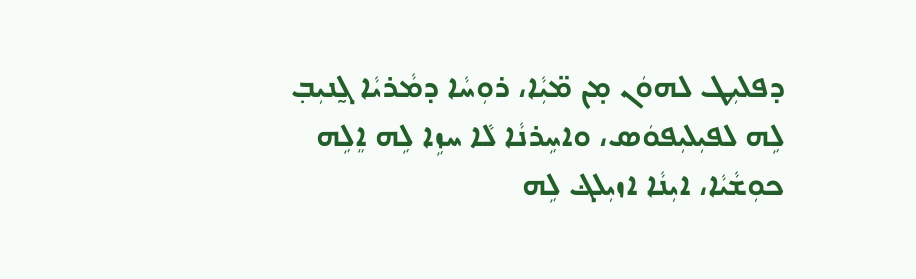ܕܦܠܝܼܛ ܠܗܘܿܢ ܡ̣ܢ ܡ̈ܝܼܵܐ، ܪܘܼܚܵܐ ܕܡܵܪܝܵܐ ܓ̰ܢܝܼܒ݂ ܠܹܗ ܠܦܝܼܠܝܼܦܘܿܣ، ܘܐܚܹܪܢܵܐ ܠܵܐ ܚܙܹܐ ܠܹܗ ܐܸܠܹܗ ܟܘܼܫܵܝܵܐ، ܐܝܼܢܵܐ ܐܙܝܼܠܔ ܠܹܗ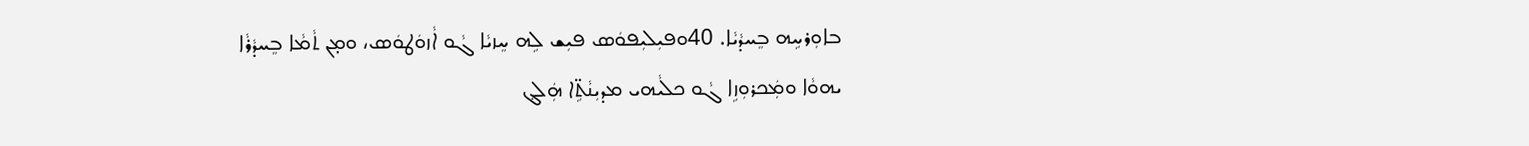ܒܐܘܼܪܚܹܗ ܒܸܚܕܵܝܵܐ. 40ܘܦܝܼܠܝܼܦܘܿܣ ܦܝܼܫ ܠܹܗ ܚܸܙܝܵܐ ܓܵܘ ܐܵܙܘܿܛܘܿܣ، ܘܡ̣ܢ ܬܵܡܵܐ ܒܸܚܕܵܪܵܐ ܝܗܘܵܐ ܘܡܲܟܪܘܼܙܹܐ ܓܵܘ ܟܠܵܝܗ‌ܝ ܡܕܝܼܢܵܬܹ̈‌ܐ ܗܲܠܔ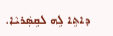ܕܐܬܹ‌ܐ ܠܹܗ ܠܩܹܣܲܪܝܵܐ.